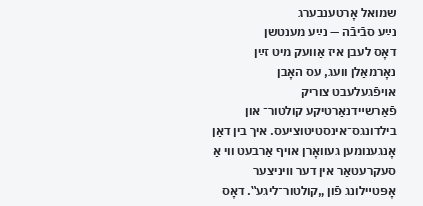שמואל אָרטענבערג
נײַע סבֿיבֿה — נײַע מענטשן
דאָס לעבן איז אַוועק מיט זײַן נאָרמאַלן וועג, עס האָבן אױפֿגעלעבט צוריק פֿאַרשײדנאַרטיקע קולטור־ און בילדונגס־אינסטיטוציעס. איך בין דאַן אָנגענומען געוואָרן אױף אַרבעט ווי אַ סעקרעטאַר אין דער װיניצער אָפּטײלונג פֿון „קולטור־ליגע‟. דאָס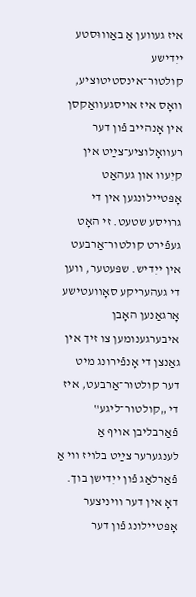איז געװען אַ באַװוּסטע ייִדישע קולטור־אינסטיטוציע, װאָס איז אױסגעװאַקסן אין אָנהײב פֿון דער רעװאָלוציע־צײַט אין קיִעװ און געהאַט אָפּטײלונגען אין די גרױסע שטעט. זי האָט געפֿירט קולטור־אַרבעט אין ייִדיש. שפּעטער, װען די געהעריקע סאָװעטישע אָרגאַנען האָבן איבערגענומען צו זיך אין גאַנצן די אָנפֿירונג מיט דער קולטור־אַרבעט, איז די „קולטור־ליגע‟ פֿאַרבליבן אױף אַ לענגערער צײַט בלױז װי אַ פֿאַרלאַג פֿון ייִדישן בוך.
דאָ אין דער װיניצער אָפּטײלונג פֿון דער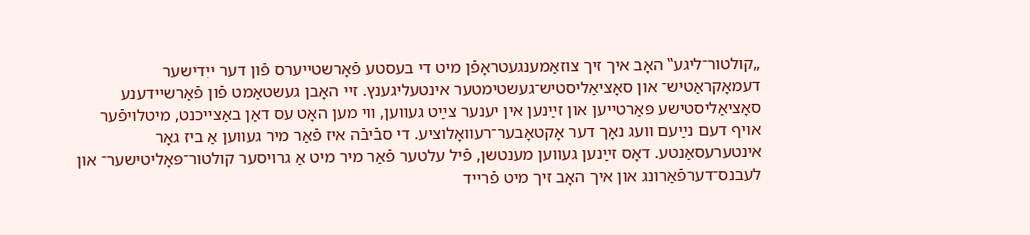„קולטור־ליגע‟ האָב איך זיך צוזאַמענגעטראָפֿן מיט די בעסטע פֿאָרשטײערס פֿון דער ייִדישער דעמאָקראַטיש־ און סאָציאַליסטיש־געשטימטער אינטעליגענץ. זײ האָבן געשטאַמט פֿון פֿאַרשײדענע סאָציאַליסטישע פּאַרטײען און זײַנען אין יענער צײַט געװען, װי מען האָט עס דאַן באַצײכנט, מיטלױפֿער אױף דעם נײַעם װעג נאָך דער אָקטאָבער־רעװאָלוציע. די סבֿיבֿה איז פֿאַר מיר געװען אַ ביז גאָר אינטערעסאַנטע. דאָס זײַנען געװען מענטשן, פֿיל עלטער פֿאַר מיר מיט אַ גרױסער קולטור־פּאָליטישער־ און לעבנס־דערפֿאַרונג און איך האָב זיך מיט פֿרײד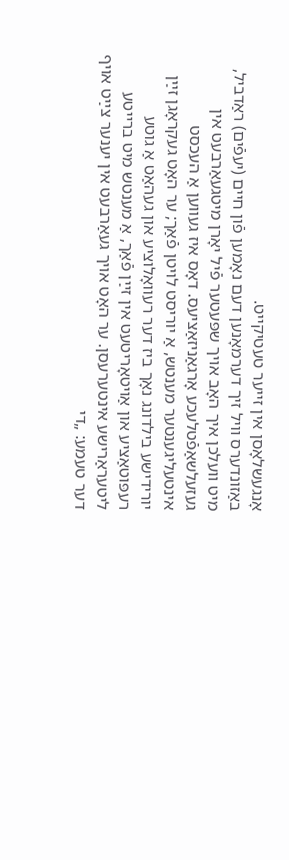אָנגעשלאָסן אין זײער טעטיקײט.
באַזונדערס װיל זיך דערמאָנען דעם נאָמען פֿון חיים (יעפֿים) ראַדביל, מיט װעלכן איך האָב אױך שפּעטער פֿיל יאָרן מיטגעאַרבעט אין געזעלשאַפֿטלעכע אָרגאַניזאַציעס. דאָס איז געװען אַ העכסט אינטעליגענטער מענטש, אַ יוריסט לױטן פֿאַך; ער האָט געקראָגן זײַן יורידישע בילדונג נאָך ביז דער רעוואָלוציע און געהאַט אַ גוטע רעפּוטאַציע און אַױטאָריטעט אין זײַן פֿאַך, אַ מענטש מיט ברײטע ליטעראַרישע אינטערעסן. ער האָט אױך געאַרבעט אין יענער צײַט אויף דער טעמע: „די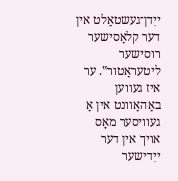ייִדן־געשטאַלט אין דער קלאַסישער רוסישער ליטעראַטור‟. ער איז געװען באַהאַװנט אין אַ געוויסער מאָס אױך אין דער ייִדישער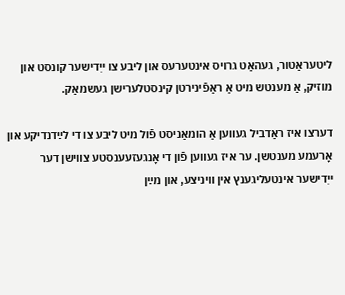ליטעראַטור, געהאַט גרױס אינטערעס און ליבע צו ייִדישער קונסט און מוזיק, אַ מענטש מיט אַ ראַפֿינירטן קינסטלערישן געשמאַק.

דערצו איז ראַדביל געװען אַ הומאַניסט פֿול מיט ליבע צו די לײַדנדיקע און אָרעמע מענטשן. ער איז געװען פֿון די אָנגעזעענסטע צװישן דער ייִדישער אינטעליגענץ אין װיניצע, און מײַן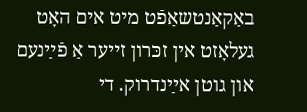באַקאַנטשאַפֿט מיט אים האָט געלאָזט אין זכּרון זײער אַ פֿײַנעם און גוטן אײַנדרוק. די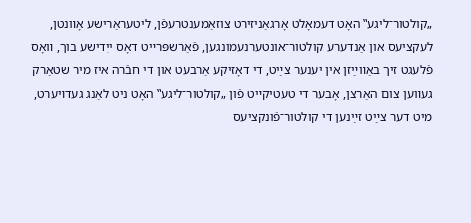„קולטור־ליגע‟ האָט דעמאָלט אָרגאַניזירט צוזאַמענטרעפֿן, ליטעראַרישע אָװנטן, לעקציעס און אַנדערע קולטור־אונטערנעמונגען, פֿאַרשפּרײט דאָס ייִדישע בוך, װאָס פֿלעגט זיך באַװײַזן אין יענער צײַט, די דאָזיקע אַרבעט און די חבֿרה איז מיר שטאַרק געװען צום האַרצן, אָבער די טעטיקײט פֿון „קולטור־ליגע‟ האָט ניט לאַנג געדױערט, מיט דער צײַט זײַנען די קולטור־פֿונקציעס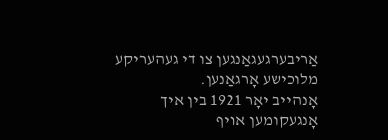אַריבערגעגאַנגען צו די געהעריקע מלוכישע אָרגאַנען.
אָנהייב יאָר 1921 בין איך אָנגעקומען אױף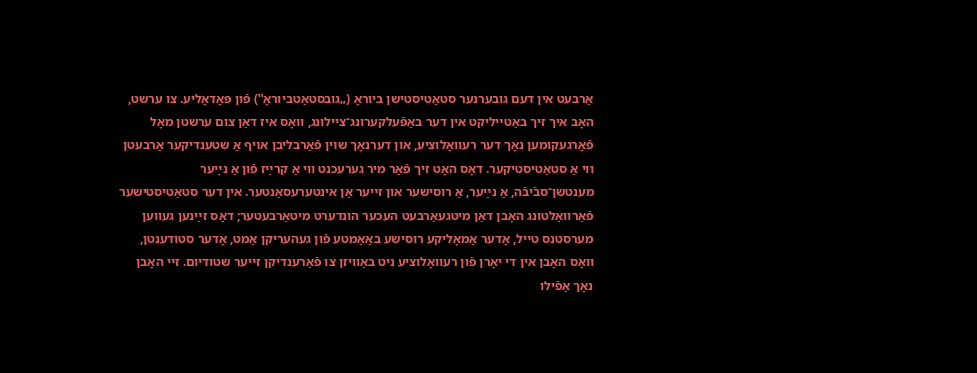אַרבעט אין דעם גובערנער סטאַטיסטישן ביוראָ („גובסטאַטביוראָ‟) פֿון פּאָדאָליע. צו ערשט, האָב איך זיך באַטײליקט אין דער באַפֿעלקערונג־ציילונג, װאָס איז דאַן צום ערשטן מאָל פֿאָרגעקומען נאָך דער רעװאָלוציע, און דערנאָך שױן פֿאַרבליבן אױף אַ שטענדיקער אַרבעטן ווי אַ סטאַטיסטיקער. דאָס האָט זיך פֿאַר מיר גערעכנט װי אַ קרײַז פֿון אַ נײַער מענטשן־סבֿיבֿה, אַ נײַער, אַ רוסישער און זײער אַן אינטערעסאַנטער. אין דער סטאַטיסטישער פֿאַרװאַלטונג האָבן דאַן מיטגעאַרבעט העכער הונדערט מיטאַרבעטער; דאָס זײַנען געװען מערסטנס טײל, אָדער אַמאָליקע רוסישע באַאַמטע פֿון געהעריקן אַמט, אָדער סטודענטן, װאָס האָבן אין די יאָרן פֿון רעװאָלוציע ניט באַװיזן צו פֿאַרענדיקן זײער שטודיום. זײ האָבן נאָך אַפֿילו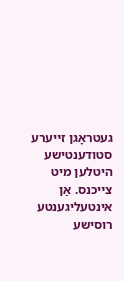געטראָגן זײערע סטודענטישע היטלען מיט צײכנס. אַן אינטעליגענטע רוסישע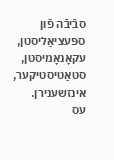סבֿיבֿה פֿון ספּעציאַליסטן, עקאָנאָמיסטן, סטאַטיסטיקער, אינזשענירן.
עס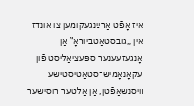איז אָפֿט אַרײַנגעקומען צו אונדז אין „גובסטאַטביוראָ‟ אַן אָנגעזעענער ספּעציאַליסט פֿון עקאָנאָמיש־סטאַטיסטישע װיסנשאַפֿטן, אַן אַלטער רוסישער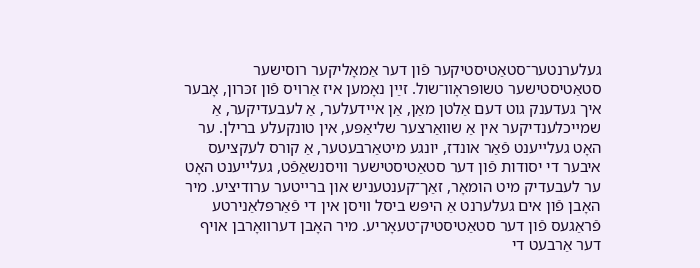געלערנטער־סטאַטיסטיקער פֿון דער אַמאָליקער רוסישער סטאַטיסטישער טשופּראָװ־שול. זײַן נאָמען איז אַרױס פֿון זכּרון, אָבער איך געדענק גוט דעם אַלטן מאַן, אַן אײדעלער, אַ לעבעדיקער, אַ שמײכלענדיקער אין אַ שװאַרצער שליאַפּע, אין טונקעלע ברילן. ער האָט געלײענט פֿאַר אונדז, יונגע מיטאַרבעטער, אַ קורס לעקציעס איבער די יסודות פֿון דער סטאַטיסטישער װיסנשאַפֿט, געלײענט האָט ער לעבעדיק מיט הומאָר, זאַך־קענטעניש און ברײטער ערודיציע. מיר האָבן פֿון אים געלערנט אַ היפּש ביסל װיסן אין די פֿאַרפּלאַנירטע פֿראַגעס פֿון דער סטאַטיסטיק־טעאָריע. מיר האָבן דערװאָרבן אױף דער אַרבעט די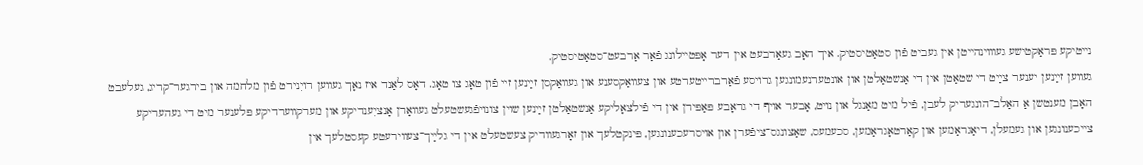נײטיקע פּראַקטישע געװױנהײטן אין געביט פֿון סטאַטיסטיק. איך האָב געאַרבעט אין דער אָפּטײלונג פֿאַר אַרבעט־סטאַטיסטיק.
געװען זײַנען יענער צײַט די שטאַטן אין די אַנשטאַלטן און אונטערנעמונגען גרױסע פֿאַרברײטערטע און צעװאַקסענע און געװאַקסן זײַנען זײ פֿון טאָג צו טאָג. דאָס לאַנד איז נאָך געװען רויִנירט פֿון מלחמה און בירגער־קריג, געלעבט האָבן מענטשן אַ האַלב־הונגעריק לעבן, פֿיל מיט מאַנגל און נױט, אָבער אױף די גראָבע פּאַפּירן אין די פֿילצאָליקע אַנשטאַלטן זײַנען שױן צונױפֿגעשטעלט געװאָרן אָנציִענדיקע און מערקװערדיקע פּלענער מיט די געהעריקע צײכענונגען און געמעלן, דיאַגראַמען און קאַרטאָגראַמען, סכעמעס, שאַצונגס־ציפֿערן און אױסרעכענונגען, פּינקטלעך און זאָרגעװדיק צעשטעלט אין די גלײַך־צעװירעטע קעסטלעך אין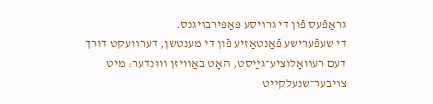גראַפֿעס פֿון די גרױסע פּאַפּירבױגנס.
די שעפֿערישע פֿאַנטאַזיע פֿון די מענטשן, דערװעקט דורך דעם רעװאָלוציע־גײַסט, האָט באַװיזן װוּנדער: מיט צױבער־שנעלקײט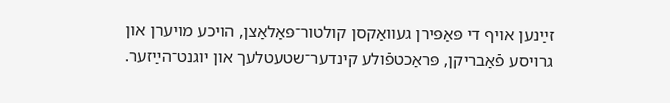זײַנען אױף די פּאַפּירן געװאַקסן קולטור־פּאַלאַצן, הױכע מױערן און גרױסע פֿאַבריקן, פּראַכטפֿולע קינדער־שטעטלעך און יוגנט־הײַזער.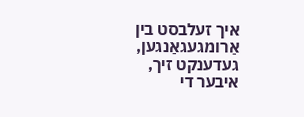איך זעלבסט בין אַרומגעגאַנגען, געדענקט זיך, איבער די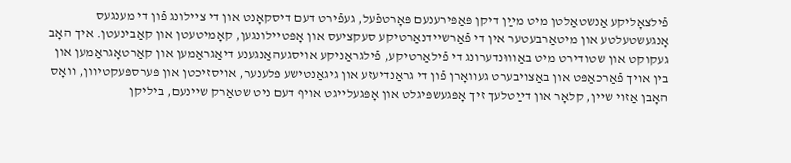פֿילצאָליקע אַנשטאַלטן מיט מײַן דיקן פּאַפּירענעם פּאָרטפֿעל, געפֿירט דעם דיסקאָנט און די צײלונג פֿון די מענגעס אָנגעשטעלטע און מיטאַרבעטער אין די פֿאַרשײדנאַרטיקע סעקציעס און אָפּטײלונגען, קאָמיטעטן און קאַבינעטן. איך האָב געקוקט און שטודירט מיט באַװוּנדערונג די פֿילאַרטיקע, פֿילגראַניקע אױסגעהאַנגענע דיאַגראַמען און קאַרטאָגראַמען און בין אױך פֿאַרכאַפּט און באַצױבערט געװאָרן פֿון די גראַנדיעזע און גיגאַנטישע פּלענער, אױסזיכטן און פּערספּעקטיװן, װאָס האָבן אַזױ שײן, קלאָר און דײַטלעך זיך אָפּגעשפּיגלט און אָפּגעלײגט אױף דעם ניט שטאַרק שײנעם, ביליקן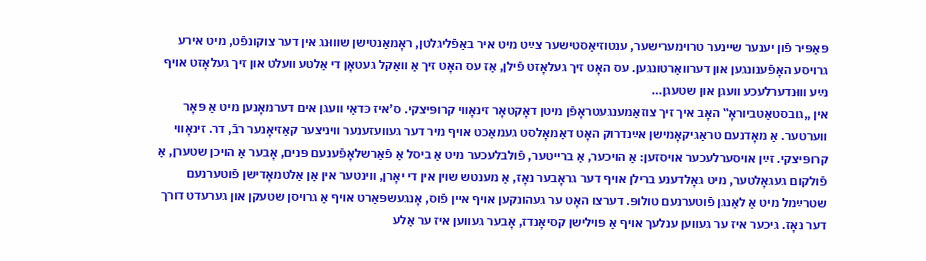פּאַפּיר פֿון יענער שײנער טרױמערישער, ענטוזיאַסטישער צײַט מיט איר באַפֿליגלטן, ראָמאַנטישן שװוּנג אין דער צוקונפֿט, מיט אירע גרױסע האָפֿענונגען און דערװאַרטונגען. עס האָט זיך געלאָזט פֿילן, אַז עס האָט זיך אַ װאַקל געטאָן די אַלטע װעלט און זיך געלאָזט אױף נײַע װוּנדערלעכע װעגן און שטעגן…
אין „גובסטאַטביוראָ‟ האָב איך זיך צוזאַמענגעטראָפֿן מיטן דאָקטאָר זינאָװי קרופּיצקי. ס’איז כּדאַי װעגן אים דערמאָנען מיט אַ פּאָר װערטער. אַ מאָדנעם טראַגיקאָמישן אײַנדרוק האָט דאַמאָלסט געמאַכט אױף מיר דער געװעזענער װיניצער קאַזיאָנער רבֿ, דר. זינאָװי קרופּיצקי. זײַן אױסערלעכער אױסזען: אַ הױכער, אַ ברײטער, פֿולבלעכער מיט אַ ביסל אַ פֿאַרשלאָפֿענעם פּנים, אָבער אַ הױכן שטערן, אַ פֿולקום געגאָלטער, מיט גאָלדענע ברילן אױף דער גראָבער נאָז, אַ מענטש שױן אין די יאָרן, װינטער אין אַן אַלטמאָדישן פֿוטערנעם שטרײַמל מיט אַ לאַנגן פֿוטערנעם טולופּ. דערצו האָט ער געהונקען אױף אײן פֿוס, אָנגעשפּאַרט אױף אַ גרױסן שטעקן און גערעדט דורך דער נאָז. גיכער איז ער געװען ענלעך אױף אַ פּױלישן קסיאָנדז, אָבער געװען איז ער אַלע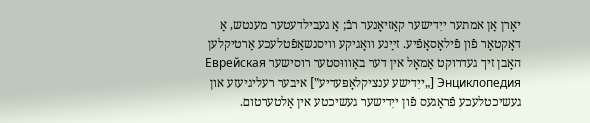יאָרן אַן אמתער ייִדישער קאַזיאָנער רבֿ; אַ געבילדעטער מענטש, אַ דאָקטאָר פֿון פֿילאָסאָפֿיע. זײַנע װאָגיקע װיסנשאַפֿטלעכע אַרטיקלען האָבן זיך געדרוקט אַמאָל אין דער באַװוּסטער רוסישער Еврейская Энциклопедия [„ייִדישע ענציקלאָפּעדיע‟] איבער רעליגיעזע און געשיכטלעכע פֿראַגעס פֿון ייִדישער געשיכטע אין אַלטערטום.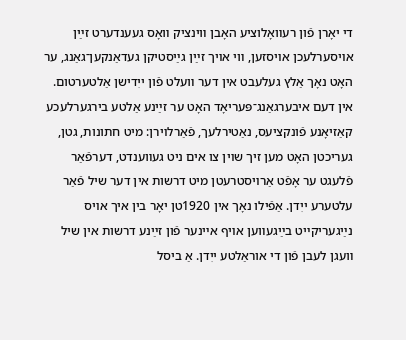די יאָרן פֿון רעװאָלוציע האָבן װינציק װאָס געענדערט זײַן אױסערלעכן אױסזען, װי אױך זײַן גײַסטיקן געדאַנקען־גאַנג, ער האָט נאָך אַלץ געלעבט אין דער װעלט פֿון ייִדישן אַלטערטום. אין דעם איבערגאַנג־פּעריאָד האָט ער זײַנע אַלטע בירגערלעכע קאַזיאָנע פֿונקציעס, נאַטירלעך, פֿאַרלױרן: מיט חתונות, גטן, געריכטן האָט מען זיך שױן צו אים ניט געװענדט, דערפֿאַר פֿלעגט ער אָפֿט אַרױסטרעטן מיט דרשות אין דער שיל פֿאַר עלטערע ייִדן. אַפֿילו נאָך אין 1920טן יאָר בין איך אױס נײַגעריקײט בײַגעװען אױף אײנער פֿון זײַנע דרשות אין שיל װעגן לעבן פֿון די אוראַלטע ייִדן. אַ ביסל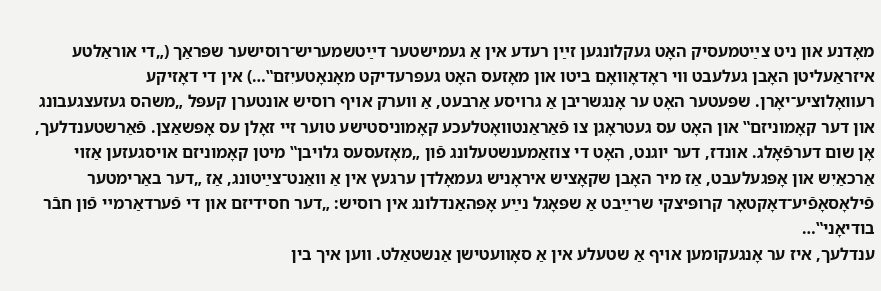מאָדנע און ניט צײַטמעסיק האָט געקלונגען זײַן רעדע אין אַ געמישטער דײַטשמעריש־רוסישער שפּראַך („די אוראַלטע איזראַעליטן האָבן געלעבט װי ראָדאָװאָם ביטו און מאָזעס האָט געפּרעדיקט מאָנאָטעיִזם‟…) אין די דאָזיקע רעװאָלוציע־יאָרן. שפּעטער האָט ער אָנגשריבן אַ גרױסע אַרבעט, אַ װערק אױף רוסיש אונטערן קעפּל „משהס געזעצגעבונג און דער קאָמוניזם‟ און האָט עס געטראָגן צו פֿאַראַנטװאָטלעכע קאָמוניסטישע טוער זיי זאָלן עס אָפּשאַצן. פֿאַרשטענדלעך, אָן שום דערפֿאָלג. אונדז, דער יוגנט, האָט די צוזאַמענשטעלונג פֿון „מאָזעסעס גלױבן‟ מיטן קאָמוניזם אױסגעזען אַזױ אַרכאַיִש און אָפּגעלעבט, אַז מיר האָבן שקאָציש איראָניש געמאָלדן ערגעץ אין אַ װאַנט־צײַטונג, אַז „דער באַרימטער פֿילאָסאָפֿיע־דאָקטאָר קרופּיצקי שרײַבט אַ שפּאָגל נײַע אָפּהאַנדלונג אין רוסיש: „דער חסידיזם און די פֿערדאַרמײ פֿון חבֿר בודיאָני‟…
ענדלעך, איז ער אָנגעקומען אױף אַ שטעלע אין אַ סאָװעטישן אַנשטאַלט. װען איך בין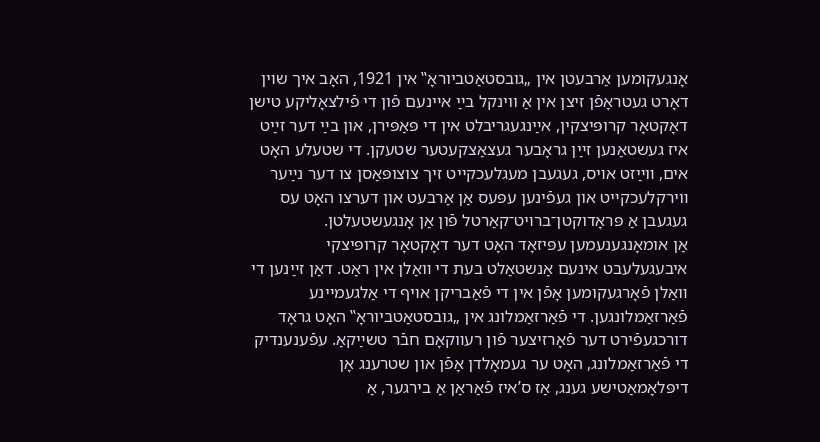אָנגעקומען אַרבעטן אין „גובסטאַטביוראָ‟ אין 1921, האָב איך שױן דאָרט געטראָפֿן זיצן אין אַ ווינקל בײַ אײנעם פֿון די פֿילצאָליקע טישן דאָקטאָר קרופּיצקין, אײַנגעגריבלט אין די פּאַפּירן, און בײַ דער זײַט איז געשטאַנען זײַן גראָבער געצאַצקעטער שטעקן. די שטעלע האָט אים, װײַזט אױס, געגעבן מעגלעכקײט זיך צוצופּאַסן צו דער נײַער װירקלעכקײט און געפֿינען עפּעס אַן אַרבעט און דערצו האָט עס געגעבן אַ פּראָדוקטן־ברױט־קאַרטל פֿון אַן אָנגעשטעלטן.
אַן אומאָנגענעמען עפּיזאָד האָט דער דאָקטאָר קרופּיצקי איבעגעלעבט אינעם אַנשטאַלט בעת די װאַלן אין ראַט. דאַן זײַנען די װאַלן פֿאָרגעקומען אָפֿן אין די פֿאַבריקן אױף די אַלגעמײנע פֿאַרזאַמלונגען. די פֿאַרזאַמלונג אין „גובסטאַטביוראָ‟ האָט גראָד דורכגעפֿירט דער פֿאָרזיצער פֿון רעװקאָם חבֿר טשײַקאַ. עפֿענענדיק די פֿאַרזאַמלונג, האָט ער געמאָלדן אָפֿן און שטרענג אָן דיפּלאָמאַטישע גענג, אַז ס’איז פֿאַראַן אַ בירגער, אַ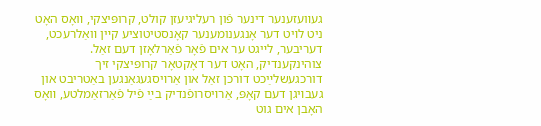געװעזענער דינער פֿון רעליגיעזן קולט, קרופּיצקי, װאָס האָט ניט לױט דער אָנגענומענער קאָנסטיטוציע קײן װאַלרעכט, דעריבער, לײגט ער אים פֿאָר פֿאַרלאָזן דעם זאַל. צוהינקענדיק, האָט דער דאָקטאָר קרופּיצקי זיך דורכגעשלײַכט דורכן זאַל און אַרױסגעגאַנגען באַטריבט און געבױגן דעם קאָפּ, אַרױסרופֿנדיק בײַ פֿיל פֿאַרזאַמלטע, װאָס האָבן אים גוט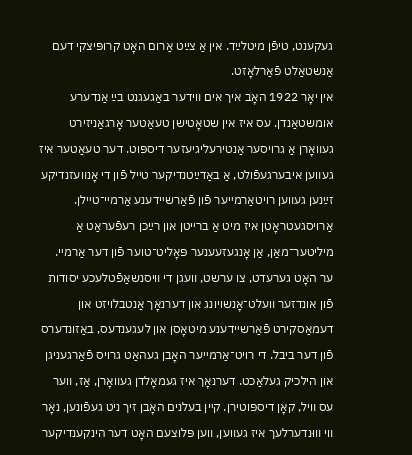געקענט, טיפֿן מיטלײַד. אין אַ צײַט אַרום האָט קרופּיצקי דעם אַנשטאַלט פֿאַרלאָזט.
אין יאָר 1922 האָב איך אים װידער באַגעגנט בײַ אַנדערע אומשטאַנדן. עס איז אין שטאָטישן טעאַטער אָרגאַניזירט געװאָרן אַ גרױסער אַנטירעליגיעזער דיספּוט. דער טעאַטער איז געװען איבערגעפֿולט, אַ באַדײַטנדיקער טײל פֿון די אָנװעזנדיקע זײַנען געװען רױטאַרמײער פֿון פֿאַרשײדענע אַרמײ־טײלן. אַרױסגעטראָטן איז מיט אַ ברײטן און רײַכן רעפֿעראַט אַ מיליטער־מאַן, אַן אָנגעזעענער פּאָליט־טוער פֿון דער אַרמײ. ער האָט גערעדט, צו ערשט, װעגן די װיסנשאַפֿטלעכע יסודות פֿון אונדזער װעלט־אָנשױונג און דערנאָך אַנטבלױזט און דעמאַסקירט פֿאַרשײדענע מיטאָסן און לעגענדעס, באַזונדערס פֿון דער ביבל. די רױט־אַרמײער האָבן געהאַט גרױס פֿאַרגעניגן און הילכיק געלאַכט. דערנאָך איז געמאָלדן געװאָרן, אַז, װער עס װיל, קאָן דיספּוטירן. קײן בעלנים האָבן זיך ניט געפֿונען, נאָר װי װוּנדערלעך איז געװען, װען פּלוצעם האָט דער הינקענדיקער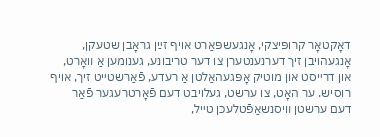דאָקטאָר קרופּיצקי, אָנגעשפּאַרט אױף זײַן גראָבן שטעקן, אָנגעהױבן זיך דערנענטערן צו דער טריבונע, גענומען אַ װאָרט, און דרײסט און מוטיק אָפּגעהאַלטן אַ רעדע, פֿאַרשטײט זיך, אױף רוסיש. ער האָט, צו ערשט, געלױבט דעם פֿאָרטרעגער פֿאַר דעם ערשטן װיסנשאַפֿטלעכן טײל,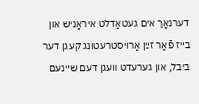דערנאָך אים געטאַדלט איראָניש און בײז פֿאַר זײַן אַרױסטרעטונג קעגן דער ביבל, און גערעדט װעגן דעם שײנעם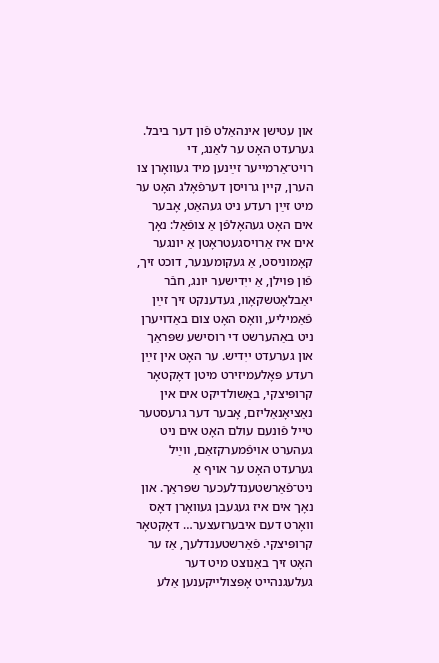און עטישן אינהאַלט פֿון דער ביבל.
גערעדט האָט ער לאַנג, די רױט־אַרמײער זײַנען מיד געװאָרן צו הערן, קײן גרױסן דערפֿאָלג האָט ער מיט זײַן רעדע ניט געהאַט, אָבער אים האָט געהאָלפֿן אַ צופֿאַל: נאָך אים איז אַרױסגעטראָטן אַ יונגער קאָמוניסט, אַ געקומענער, דוכט זיך, פֿון פּױלן, אַ ייִדישער יונג, חבֿר יאַבלאָטשקאָװ, געדענקט זיך זײַן פֿאַמיליע, װאָס האָט צום באַדױערן ניט באַהערשט די רוסישע שפּראַך און גערעדט ייִדיש. ער האָט אין זײַן רעדע פּאָלעמיזירט מיטן דאָקטאָר קרופּיצקי, באַשולדיקט אים אין נאַציאָנאַליזם, אָבער דער גרעסטער טײל פֿונעם עולם האָט אים ניט געהערט אױפֿמערקזאַם, װײַל גערעדט האָט ער אױף אַ ניט־פֿאַרשטענדלעכער שפּראַך. און נאָך אים איז געגעבן געװאָרן דאָס װאָרט דעם איבערזעצער… דאָקטאָר קרופּיצקי. פֿאַרשטענדלעך, אַז ער האָט זיך באַנוצט מיט דער געלעגנהײט אָפּצולײקענען אַלע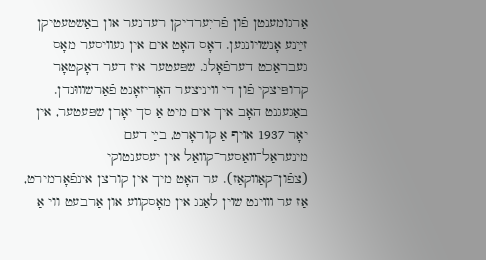אַרגומענטן פֿון פֿריִערדיקן רעדנער און באַשטעטיקן זײַנע אָנשױונגען. דאָס האָט אים אין געװיסער מאָס געבראַכט דערפֿאָלג. שפּעטער איז דער דאָקטאָר קרופּיצקי פֿון די װיניצער האָריזאָנט פֿאַרשװוּנדן.
באַגעגנט האָב איך אים מיט אַ סך יאָרן שפּעטער, אין יאָר 1937 אױף אַ קוראָרט, בײַ דעם מינעראַל־װאַסער־קװאַל אין יעסענטוקי (צפֿון־קאַװקאַז). ער האָט מיך אין קורצן אינפֿאָרמירט, אַז ער װױנט שױן לאַנג אין מאָסקװע און אַרבעט ווי אַ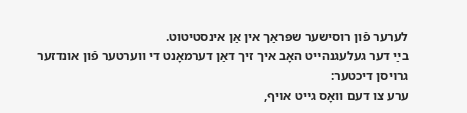לערער פֿון רוסישער שפּראַך אין אַן אינסטיטוט.
בײַ דער געלעגנהײט האָב איך זיך דאַן דערמאָנט די װערטער פֿון אונדזער גרױסן דיכטער:
ערע צו דעם װאָס גײט אױף,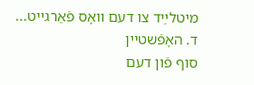מיטלײַד צו דעם װאָס פֿאַרגײט...
ד. האָפֿשטײן
סוף פֿון דעם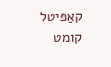קאַפּיטל קומט